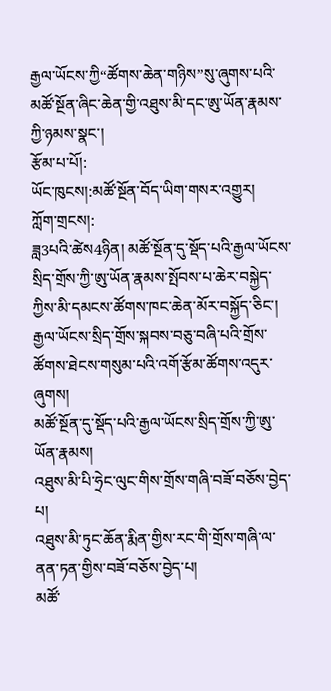རྒྱལ་ཡོངས་ཀྱི“ཚོགས་ཆེན་གཉིས”སུ་ཞུགས་པའི་མཚོ་སྔོན་ཞིང་ཆེན་གྱི་འཐུས་མི་དང་ཨུ་ཡོན་རྣམས་ཀྱི་ཉམས་སྣང་།
རྩོམ་པ་པོ།:
ཡོང་ཁུངས།:མཚོ་སྔོན་བོད་ཡིག་གསར་འགྱུར།
ཀློག་གྲངས།:
ཟླ3པའི་ཚེས4ཉིན། མཚོ་སྔོན་དུ་སྡོད་པའི་རྒྱལ་ཡོངས་སྲིད་གྲོས་ཀྱི་ཨུ་ཡོན་རྣམས་སྤོབས་པ་ཆེར་བསྐྱེད་ཀྱིས་མི་དམངས་ཚོགས་ཁང་ཆེན་མོར་བསྐྱོད་ཅིང་། རྒྱལ་ཡོངས་སྲིད་གྲོས་སྐབས་བཅུ་བཞི་པའི་གྲོས་ཚོགས་ཐེངས་གསུམ་པའི་འགོ་རྩོམ་ཚོགས་འདུར་ཞུགས།
མཚོ་སྔོན་དུ་སྡོད་པའི་རྒྱལ་ཡོངས་སྲིད་གྲོས་ཀྱི་ཨུ་ཡོན་རྣམས།
འཐུས་མི་པི་ཧྲེང་ལུང་གིས་གྲོས་གཞི་བཟོ་བཅོས་བྱེད་པ།
འཐུས་མི་ཏུང་ཆོན་རྨིན་གྱིས་རང་གི་གྲོས་གཞི་ལ་ནན་ཏན་གྱིས་བཟོ་བཅོས་བྱེད་པ།
མཚོ་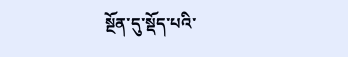སྔོན་དུ་སྡོད་པའི་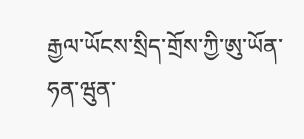རྒྱལ་ཡོངས་སྲིད་གྲོས་ཀྱི་ཨུ་ཡོན་ཧན་ཝུན་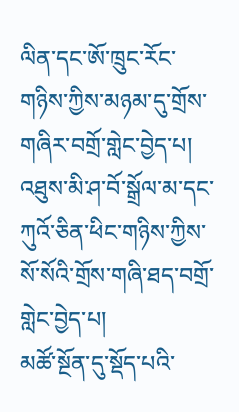ལིན་དང་ཨོ་ཁྲུང་རོང་གཉིས་ཀྱིས་མཉམ་དུ་གྲོས་གཞིར་བགྲོ་གླེང་བྱེད་པ།
འཐུས་མི་ཤ་བོ་སྒྲོལ་མ་དང་ཀུའོ་ཅིན་ཕིང་གཉིས་ཀྱིས་སོ་སོའི་གྲོས་གཞི་ཐད་བགྲོ་གླེང་བྱེད་པ།
མཚོ་སྔོན་དུ་སྡོད་པའི་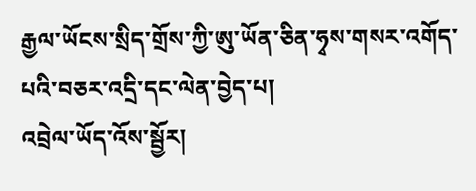རྒྱལ་ཡོངས་སྲིད་གྲོས་ཀྱི་ཨུ་ཡོན་ཅིན་ཧྭས་གསར་འགོད་པའི་བཅར་འདྲི་དང་ལེན་བྱེད་པ།
འབྲེལ་ཡོད་འོས་སྦྱོར།